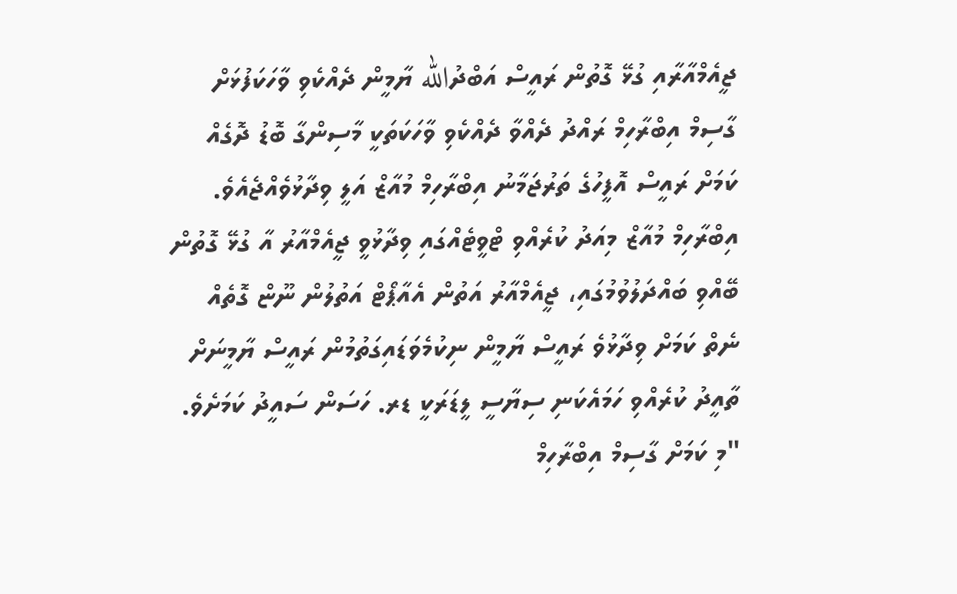ޖީއެމްއާރާއި ގުޅޭ ގޮތުން ރައީސް އަބްދުالله ޔާމީން ދެއްކެވި ވާހަކަފުޅަށް ގާސިމް އިބްރާހިމް ރައްދު ދެއްވާ ދެއްކެވި ވާހަކަތަކީ މާސިންގާ ބޮޑު ދޮގެއް ކަމަށް ރައީސް އޮފީހުގެ ތަރުޖަމާނު އިބްރާހިމް މުއާޒް އަލީ ވިދާޅުވެއްޖެއެވެ.
އިބްރާހިމް މުއާޒް މިއަދު ކުރެއްވި ޓްވީޓެއްގައި ވިދާޅުވީ ޖީއެމްއާރު އާ ގުޅޭ ގޮތުން ބޭއްވި ބައްދަލުވުމުގައި، ޖީއެމްއާރު އަތުން އެއާޕޯޓް އަތުލުން ނޫޏް ގޮތެއް ނެތް ކަމަށް ވިދާޅުވެ ރައީސް ޔާމީން ނިކުމެވަޑައިގަތުމުން ރައީސް ޔާމީނަށް ތާއީދު ކުރެއްވި ހަމައެކަނި ސިޔާސީ ލީޑަރަކީ ޑރ. ހަސަން ސައީދު ކަމަށެވެ.
"މި ކަމަށް ގާސިމް އިބްރާހިމް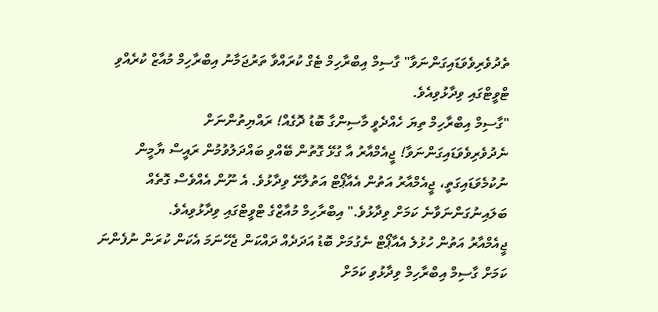ތެދުވެރިވެވަޑައިގަންނަވާ" ގާސިމް އިބްރާހިމް ޓެގް ކުރައްވާ ތަރުޖަމާނު އިބްރާހިމް މުއާޒް ކުރެއްވި ޓްވީޓްގައި ވިދާޅުވިއެވެ.
"ގާސިމް އިބްރާހިމް ތިޔަ ހެއްދެވީ މާސިންގާ ބޮޑު ދޮގެއް! ރައްޔިތުންނަށް ނެދުވެރިވެވަޑައިގަންނަވާ! ޖީއެމްއާރު އާ ގުޅޭ ގޮތުން ބޭއްވި ބައްދަލުވުމުން ރައީސް ޔާމީން ނުކުމެވަޑައިގަތީ، ޖީއެމްއާރު އަތުން އެއާޕޯޓް އަތުލާށޭ ވިދާޅުވެ. އެ ނޫން އެއްވެސް ގޮތެއް ބަލައިނުގަންނަވާނެ ކަމަށް ވިދާޅުވެ." އިބްރާހިމް މުއާޒްގެ ޓްވީޓްގައި ވިދާޅުވިއެވެ.
ޖީއެމްއާރު އަތުން ހުޅުލެ އެއާޕޯޓް ނެގުމަށް ބޮޑު އަދަދެއް ދައްކަން ޖެހޭނަމަ އެކަން ކުރަން ނުފެންނަ ކަމަށް ގާސިމް އިބްރާހިމް ވިދާޅުވި ކަމަށް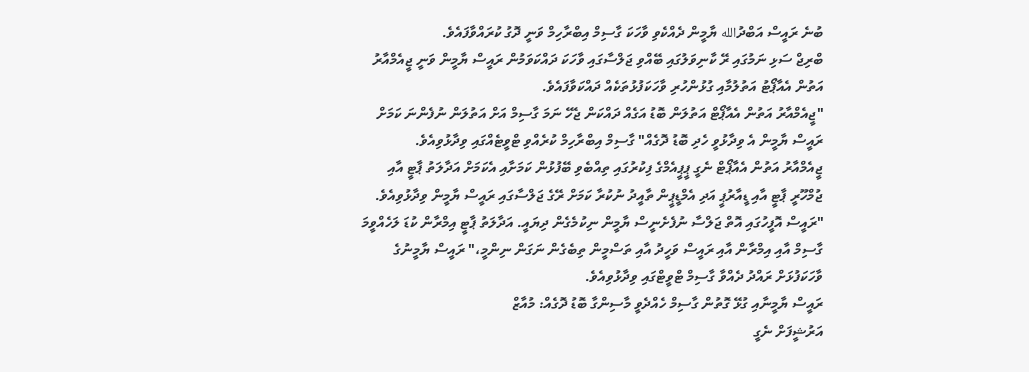ބުނެ ރައީސް އަބްދުالله ޔާމީން ދެއްކެވި ވާހަކަ ގާސިމް އިބްރާހިމް ވަނީ ދޮގު ކުރައްވާފައެވެ.
ބްރިޖް ސަޅި ނަމުގައި ރޭ ކާނިވަލުގައި ބޭއްވި ޖަލްސާގައި ވާހަކަ ދައްކަވަމުން ރައީސް ޔާމީން ވަނީ ޖީއެމްއާރު އަތުން އެއާޕޯޓު އަތުލުމާއި ގުޅުންހުރި ވާހަކަފުޅުތަކެއް ދައްކަވާފައެވެ.
"ޖީއެމްއާރު އަތުން އެއާޕޯޓް އަތުލަން ބޮޑު އަގެއް ދައްކަން ޖެހޭ ނަމަ ގާސިމް އަށް އަތުލަން ނުފެންނަ ކަމަށް ރައީސް ޔާމީން އެ ވިދާޅުވީ ހެދި ބޮޑު ދޮގެއް" ގާސިމް އިބްރާހިމް ކުރެއްވި ޓްވީޓެއްގައި ވިދާޅުވިއެވެ.
ޖީއެމްއާރު އަތުން އެއާޕޯޓް ނެގީ ޕީޕީއެމްގެ ފިކުރުގައި ތިއްބެވި ބޭފުޅުން ކަމަށާއި އެކަމަށް އަދާލަތު ޕާޓީ އާއި ޖުމްހޫރީ ޕާޓީ އާއި ޑީއާރުޕީ އަދި އެމްޑީޕީން ތާއީދު ނުކުރާ ކަމަށް ރޭގެ ޖަލްސާގައި ރައީސް ޔާމީން ވިދާޅުވިއެވެ.
"ރައީސް އޮފީހުގައި އޮތް ޖަލްސާ ނުފެށެނީސް ޔާމީން ނިކުމެގެން ދިޔައީ. އަދާލަތު ޕާޓީ އިމްރާން ކުޑަ ލަހެއްވީމަ ގާސިމް އާއި އިމްރާން އާއި ރައީސް ވަހީދު އާއި ތަސްމީން ތިބެގެން ނަގަން ނިންމީ،" ރައީސް ޔާމީނުގެ ވާހަކަފުޅަށް ރައްދު ދެއްވާ ގާސިމް ޓްވީޓްގައި ވިދާޅުވިއެވެ.
ރައީސް ޔާމީނާއި ގުޅޭ ގޮތުން ގާސިމް ހެއްދެވީ މާސިންގާ ބޮޑު ދޮގެއް: މުއާޒް
އަރުޝީފަށް ނެގީ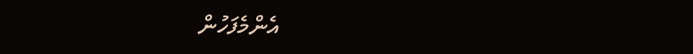އެންމެފަހުން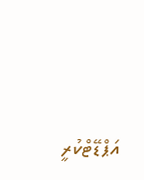އަޕްޑޭޓްކުރީ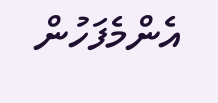އެންމެފަހުން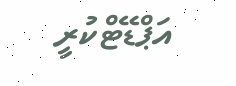އަޕްޑޭޓްކުރީ